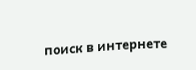поиск в интернете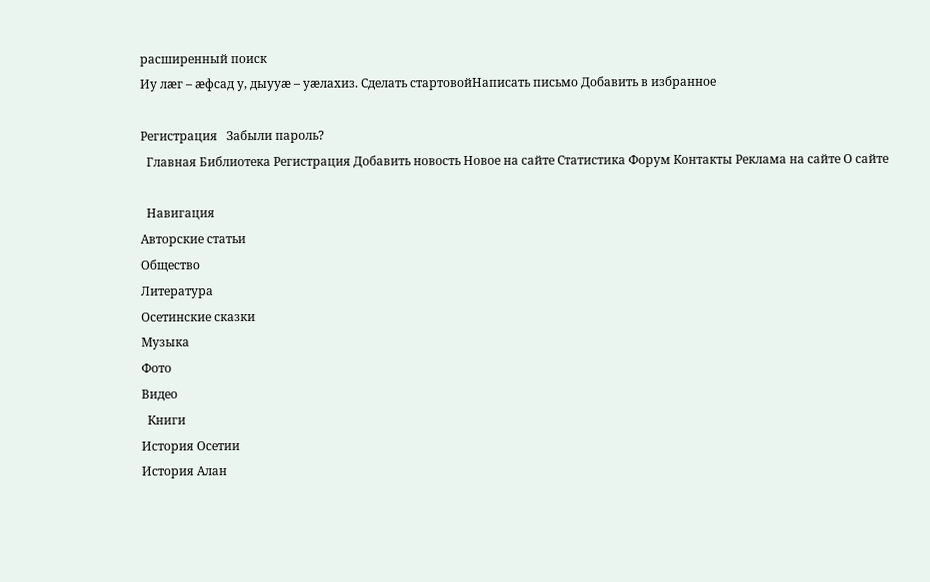расширенный поиск
Иу лæг – æфсад у, дыууæ – уæлахиз. Сделать стартовойНаписать письмо Добавить в избранное

Регистрация   Забыли пароль?
  Главная Библиотека Регистрация Добавить новость Новое на сайте Статистика Форум Контакты Реклама на сайте О сайте

  Навигация
Авторские статьи
Общество
Литература
Осетинские сказки
Музыка
Фото
Видео
  Книги
История Осетии
История Алан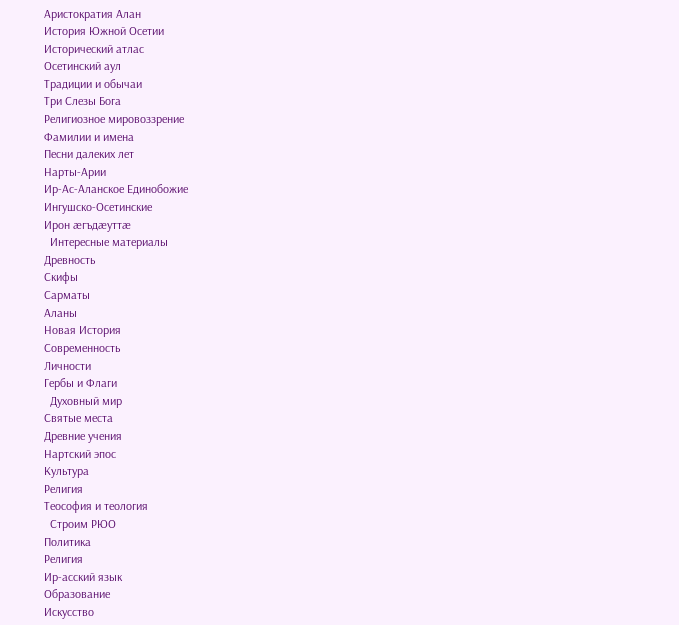Аристократия Алан
История Южной Осетии
Исторический атлас
Осетинский аул
Традиции и обычаи
Три Слезы Бога
Религиозное мировоззрение
Фамилии и имена
Песни далеких лет
Нарты-Арии
Ир-Ас-Аланское Единобожие
Ингушско-Осетинские
Ирон æгъдæуттæ
  Интересные материалы
Древность
Скифы
Сарматы
Аланы
Новая История
Современность
Личности
Гербы и Флаги
  Духовный мир
Святые места
Древние учения
Нартский эпос
Культура
Религия
Теософия и теология
  Строим РЮО
Политика
Религия
Ир-асский язык
Образование
Искусство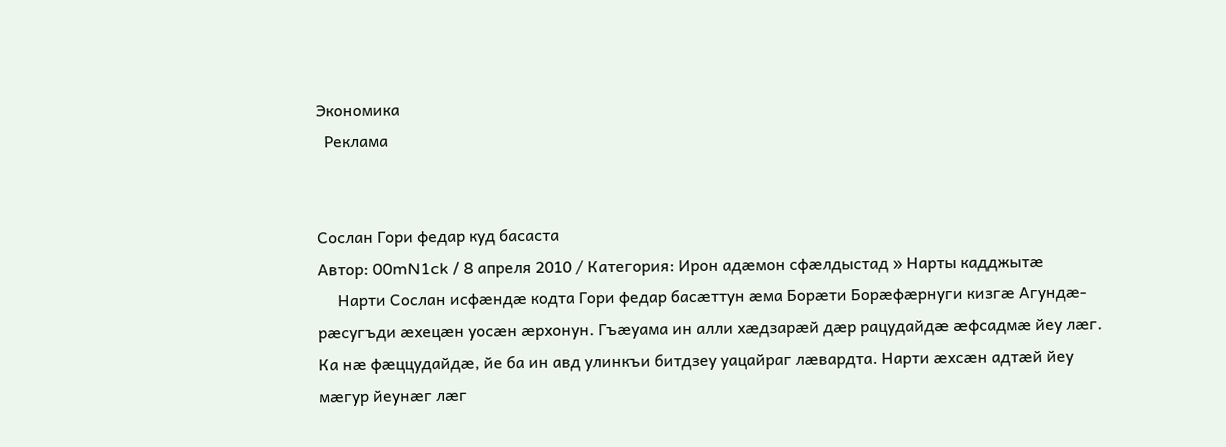Экономика
  Реклама


Сослан Гори федар куд басаста
Автор: 00mN1ck / 8 апреля 2010 / Категория: Ирон адæмон сфæлдыстад » Нарты кадджытæ
     Нарти Сослан исфæндæ кодта Гори федар басæттун æма Борæти Борæфæрнуги кизгæ Агундæ-рæсугъди æхецæн уосæн æрхонун. Гъæуама ин алли хæдзарæй дæр рацудайдæ æфсадмæ йеу лæг. Ка нæ фæццудайдæ, йе ба ин авд улинкъи битдзеу уацайраг лæвардта. Нарти æхсæн адтæй йеу мæгур йеунæг лæг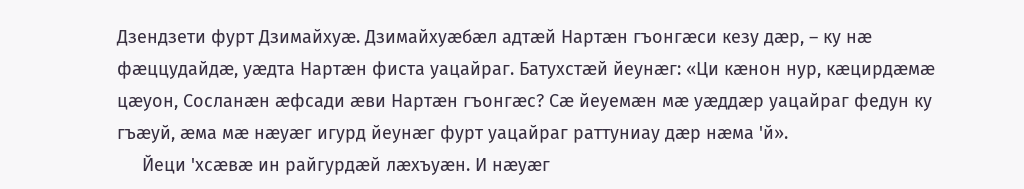Дзендзети фурт Дзимайхуæ. Дзимайхуæбæл адтæй Нартæн гъонгæси кезу дæр, – ку нæ фæццудайдæ, уæдта Нартæн фиста уацайраг. Батухстæй йеунæг: «Ци кæнон нур, кæцирдæмæ цæуон, Сосланæн æфсади æви Нартæн гъонгæс? Сæ йеуемæн мæ уæддæр уацайраг федун ку гъæуй, æма мæ нæуæг игурд йеунæг фурт уацайраг раттуниау дæр нæма 'й».
     Йеци 'хсæвæ ин райгурдæй лæхъуæн. И нæуæг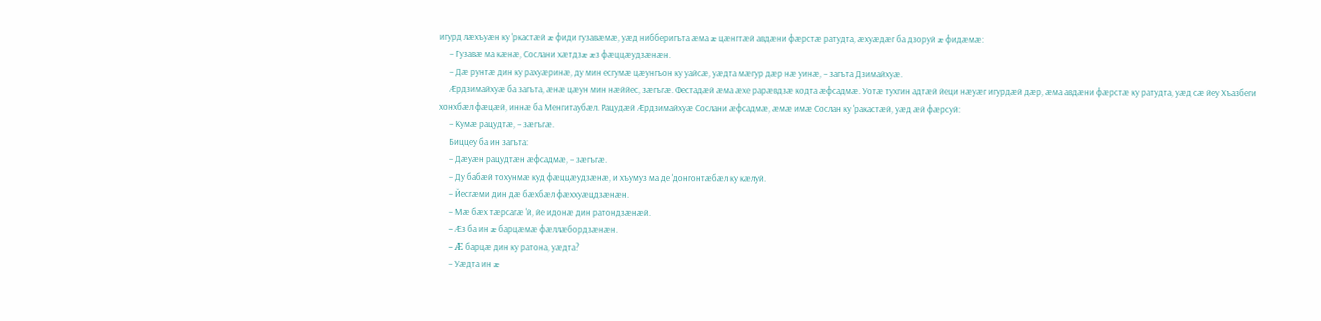игурд лæхъуæн ку 'ркастæй æ фиди гузавæмæ, уæд нибберигъта æма æ цæнгтæй авдæни фæрстæ ратудта, æхуæдæг ба дзоруй æ фидæмæ:
     – Гузавæ ма кæнæ, Сослани хæтдзæ æз фæццæудзæнæн.
     – Дæ рунтæ дин ку рахуæринæ, ду мин есгумæ цæунгъон ку уайсæ, уæдта мæгур дæр нæ уинæ, – загъта Дзимайхуæ.
     Æрдзимайхуæ ба загъта, æнæ цæун мин нæййес, зæгъгæ. Фестадæй æма æхе рарæвдзæ кодта æфсадмæ. Уотæ тухгин адтæй йеци нæуæг игурдæй дæр, æма авдæни фæрстæ ку ратудта, уæд сæ йеу Хъазбеги хонхбæл фæцæй, иннæ ба Менгитаубæл. Рацудæй Æрдзимайхуæ Сослани æфсадмæ, æмæ имæ Сослан ку 'ракастæй, уæд æй фæрсуй:
     – Кумæ рацудтæ, – зæгъгæ.
     Биццеу ба ин загъта:
     – Дæуæн рацудтæн æфсадмæ, – зæгъгæ.
     – Ду бабæй тохунмæ куд фæццæудзæнæ, и хъумуз ма де 'донгонтæбæл ку кæлуй.
     – Йесгæми дин дæ бæхбæл фæххуæцдзæнæн.
     – Мæ бæх тæрсагæ 'й, йе идонæ дин ратондзæнæй.
     – Æз ба ин æ барцæмæ фæллæбордзæнæн.
     – Æ барцæ дин ку ратона, уæдта?
     – Уæдта ин æ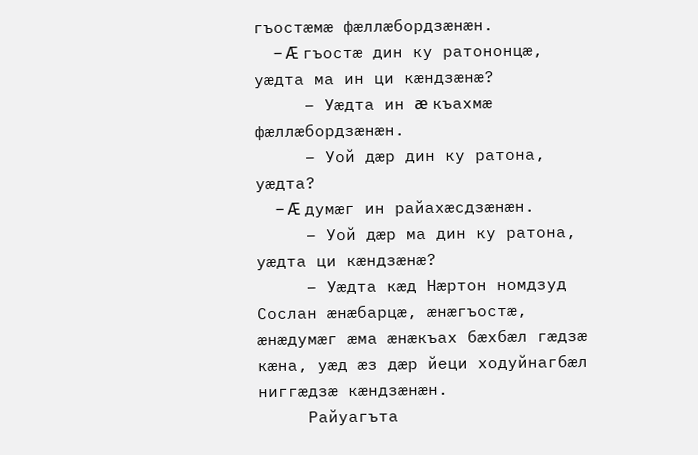гъостæмæ фæллæбордзæнæн.
     – Æ гъостæ дин ку ратононцæ, уæдта ма ин ци кæндзæнæ?
     – Уæдта ин æ къахмæ фæллæбордзæнæн.
     – Уой дæр дин ку ратона, уæдта?
     – Æ думæг ин райахæсдзæнæн.
     – Уой дæр ма дин ку ратона, уæдта ци кæндзæнæ?
     – Уæдта кæд Нæртон номдзуд Сослан æнæбарцæ, æнæгъостæ, æнæдумæг æма æнæкъах бæхбæл гæдзæ кæна, уæд æз дæр йеци ходуйнагбæл ниггæдзæ кæндзæнæн.
     Райуагъта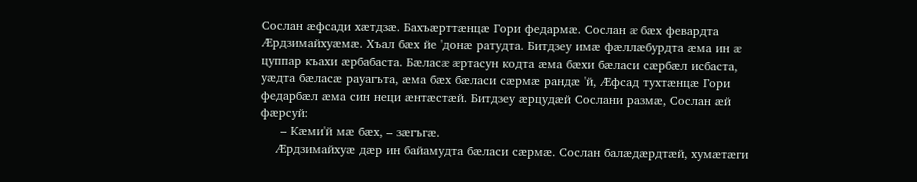Сослан æфсади хæтдзæ. Бахъæрттæнцæ Гори федармæ. Сослан æ бæх февардта Æрдзимайхуæмæ. Хъал бæх йе 'донæ ратудта. Битдзеу имæ фæллæбурдта æма ин æ цуппар къахи æрбабаста. Бæласæ æртасун кодта æма бæхи бæласи сæрбæл исбаста, уæдта бæласæ рауагъта, æма бæх бæласи сæрмæ рандæ 'й, Æфсад тухтæнцæ Гори федарбæл æма син неци æнтæстæй. Битдзеу æрцудæй Сослани размæ, Сослан æй фæрсуй:
     – Кæми'й мæ бæх, – зæгъгæ.
     Æрдзимайхуæ дæр ин байамудта бæласи сæрмæ. Сослан балæдæрдтæй, хумæтæги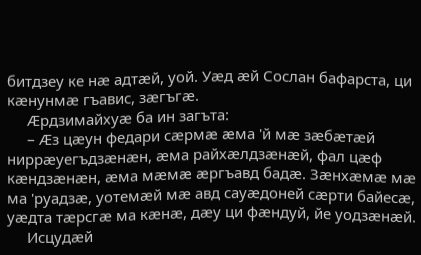битдзеу ке нæ адтæй, уой. Уæд æй Сослан бафарста, ци кæнунмæ гъавис, зæгъгæ.
     Æрдзимайхуæ ба ин загъта:
     – Æз цæун федари сæрмæ æма 'й мæ зæбæтæй ниррæуегъдзæнæн, æма райхæлдзæнæй, фал цæф кæндзæнæн, æма мæмæ æргъавд бадæ. Зæнхæмæ мæ ма 'руадзæ, уотемæй мæ авд сауæдоней сæрти байесæ, уæдта тæрсгæ ма кæнæ, дæу ци фæндуй, йе уодзæнæй.
     Исцудæй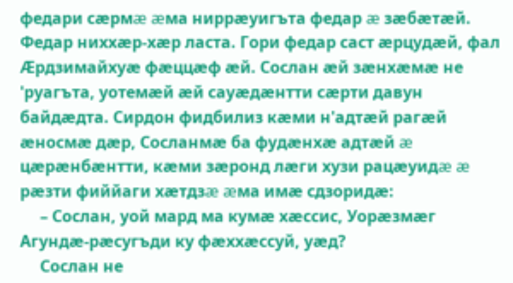федари сæрмæ æма ниррæуигъта федар æ зæбæтæй. Федар ниххæр-хæр ласта. Гори федар саст æрцудæй, фал Æрдзимайхуæ фæццæф æй. Сослан æй зæнхæмæ не 'руагъта, уотемæй æй сауæдæнтти сæрти давун байдæдта. Сирдон фидбилиз кæми н'адтæй рагæй æносмæ дæр, Сосланмæ ба фудæнхæ адтæй æ цæрæнбæнтти, кæми зæронд лæги хузи рацæуидæ æ рæзти фиййаги хæтдзæ æма имæ сдзоридæ:
     – Сослан, уой мард ма кумæ хæссис, Уорæзмæг Агундæ-рæсугъди ку фæххæссуй, уæд?
     Сослан не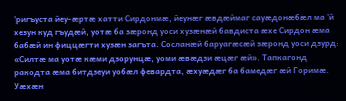'ригъуста йеу-æртæ хатти Сирдонмæ, йеунæг æвдæймаг сауæдонæбæл ма 'й хезун куд гъудæй, уотæ ба зæронд уоси хузæнæй бавдиста æхе Сирдон æма бабæй ин фиццæгти хузæн загъта. Сосланæй баруагæсæй зæронд уоси дзурд: «Силтæ ма уотæ кæми дзорунцæ, уоми æвæдзи æцæг æй». Тапкагонд ракодта æма битдзеуи уобæл февардта, æхуæдæг ба бамедæг æй Горимæ. Уæхæн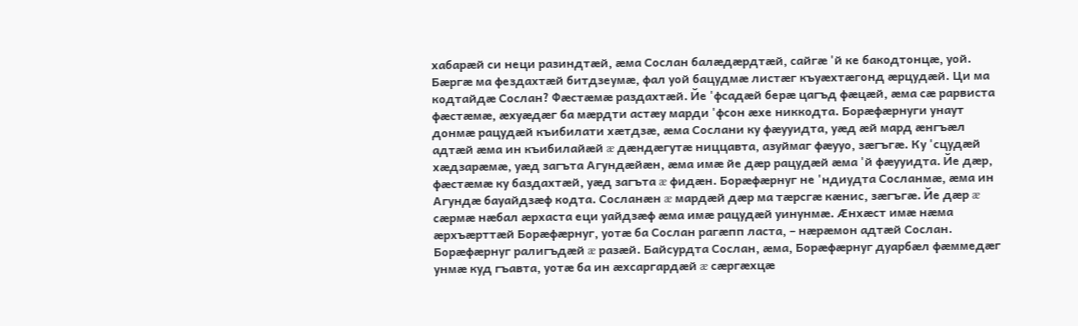хабарæй си неци разиндтæй, æма Сослан балæдæрдтæй, сайгæ 'й ке бакодтонцæ, уой. Бæргæ ма фездахтæй битдзеумæ, фал уой бацудмæ листæг къуæхтæгонд æрцудæй. Ци ма кодтайдæ Сослан? Фæстæмæ раздахтæй. Йе 'фсадæй берæ цагъд фæцæй, æма сæ рарвиста фæстæмæ, æхуæдæг ба мæрдти астæу марди 'фсон æхе никкодта. Борæфæрнуги унаут донмæ рацудæй къибилати хæтдзæ, æма Сослани ку фæууидта, уæд æй мард æнгъæл адтæй æма ин къибилайæй æ дæндæгутæ ниццавта, азуймаг фæууо, зæгъгæ. Ку 'сцудæй хæдзарæмæ, уæд загъта Агундæйæн, æма имæ йе дæр рацудæй æма 'й фæууидта. Йе дæр, фæстæмæ ку баздахтæй, уæд загъта æ фидæн. Борæфæрнуг не 'ндиудта Сосланмæ, æма ин Агундæ бауайдзæф кодта. Сосланæн æ мардæй дæр ма тæрсгæ кæнис, зæгъгæ. Йе дæр æ сæрмæ нæбал æрхаста еци уайдзæф æма имæ рацудæй уинунмæ. Æнхæст имæ нæма æрхъæрттæй Борæфæрнуг, уотæ ба Сослан рагæпп ласта, – нæрæмон адтæй Сослан. Борæфæрнуг ралигъдæй æ разæй. Байсурдта Сослан, æма, Борæфæрнуг дуарбæл фæммедæг унмæ куд гъавта, уотæ ба ин æхсаргардæй æ сæргæхцæ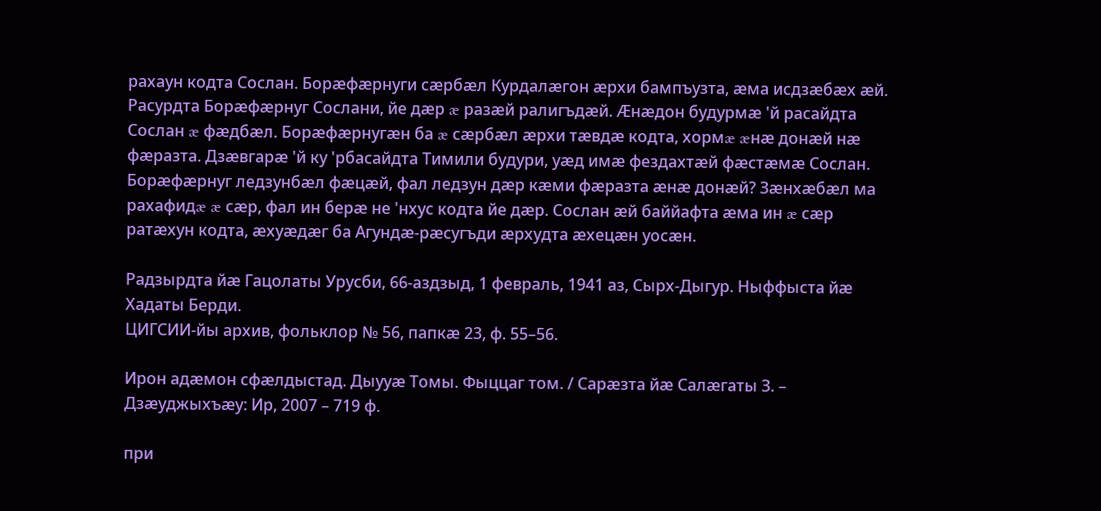рахаун кодта Сослан. Борæфæрнуги сæрбæл Курдалæгон æрхи бампъузта, æма исдзæбæх æй. Расурдта Борæфæрнуг Сослани, йе дæр æ разæй ралигъдæй. Æнæдон будурмæ 'й расайдта Сослан æ фæдбæл. Борæфæрнугæн ба æ сæрбæл æрхи тæвдæ кодта, хормæ æнæ донæй нæ фæразта. Дзæвгарæ 'й ку 'рбасайдта Тимили будури, уæд имæ фездахтæй фæстæмæ Сослан. Борæфæрнуг ледзунбæл фæцæй, фал ледзун дæр кæми фæразта æнæ донæй? Зæнхæбæл ма рахафидæ æ сæр, фал ин берæ не 'нхус кодта йе дæр. Сослан æй баййафта æма ин æ сæр ратæхун кодта, æхуæдæг ба Агундæ-рæсугъди æрхудта æхецæн уосæн.

Радзырдта йæ Гацолаты Урусби, 66-аздзыд, 1 февраль, 1941 аз, Сырх-Дыгур. Ныффыста йæ Хадаты Берди.
ЦИГСИИ-йы архив, фольклор № 56, папкæ 23, ф. 55–56.

Ирон адæмон сфæлдыстад. Дыууæ Томы. Фыццаг том. / Сарæзта йæ Салæгаты З. – Дзæуджыхъæу: Ир, 2007 – 719 ф.

при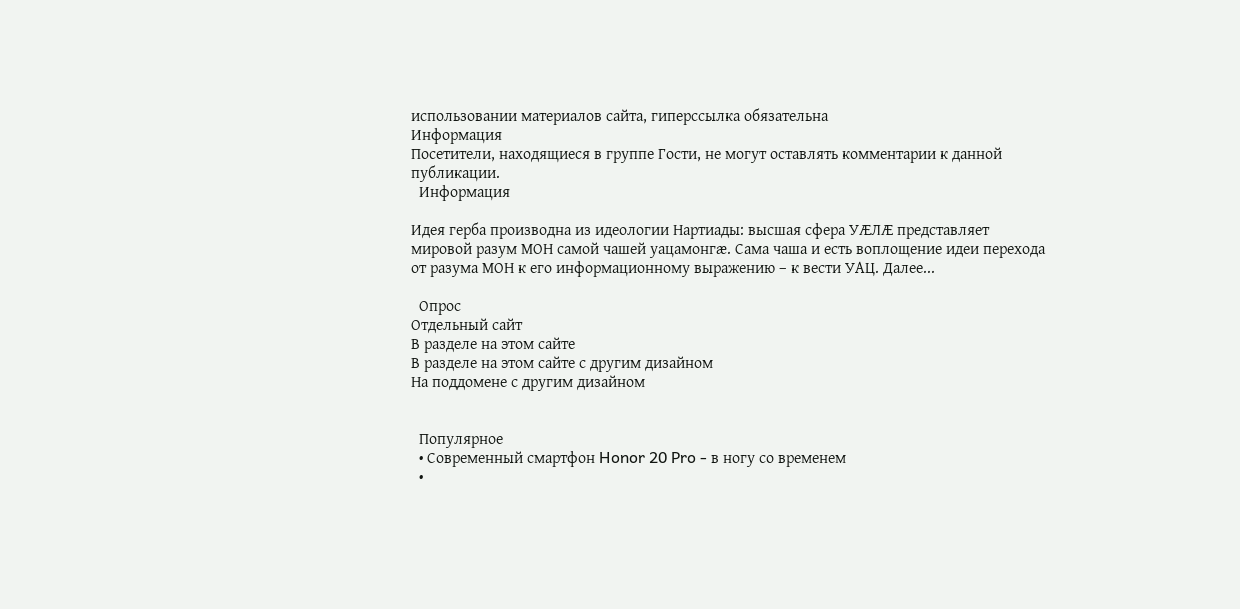использовании материалов сайта, гиперссылка обязательна
Информация
Посетители, находящиеся в группе Гости, не могут оставлять комментарии к данной публикации.
  Информация

Идея герба производна из идеологии Нартиады: высшая сфера УÆЛÆ представляет мировой разум МОН самой чашей уацамонгæ. Сама чаша и есть воплощение идеи перехода от разума МОН к его информационному выражению – к вести УАЦ. Далее...

  Опрос
Отдельный сайт
В разделе на этом сайте
В разделе на этом сайте с другим дизайном
На поддомене с другим дизайном


  Популярное
  • Современный смартфон Honor 20 Pro - в ногу со временем
  •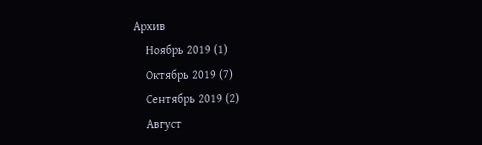Архив
    Ноябрь 2019 (1)
    Октябрь 2019 (7)
    Сентябрь 2019 (2)
    Август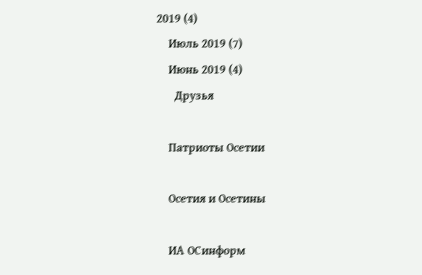2019 (4)
    Июль 2019 (7)
    Июнь 2019 (4)
      Друзья

    Патриоты Осетии

    Осетия и Осетины

    ИА ОСинформ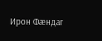Ирон Фæндаг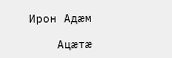Ирон Адæм

    Ацæтæ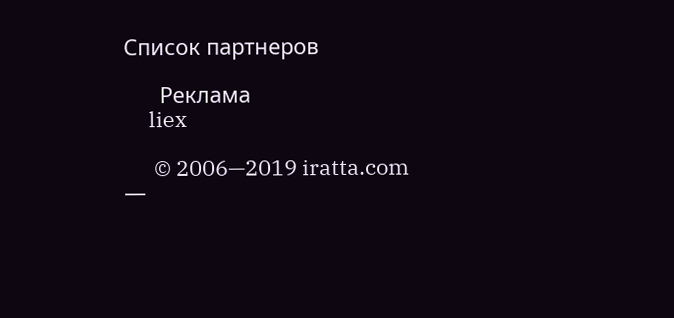Список партнеров

      Реклама
     liex

      © 2006—2019 iratta.com —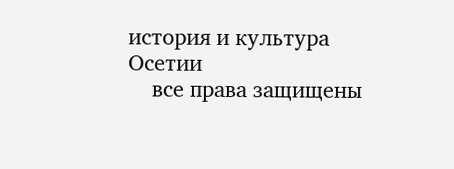история и культура Осетии
    все права защищены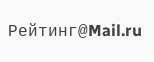Рейтинг@Mail.ru